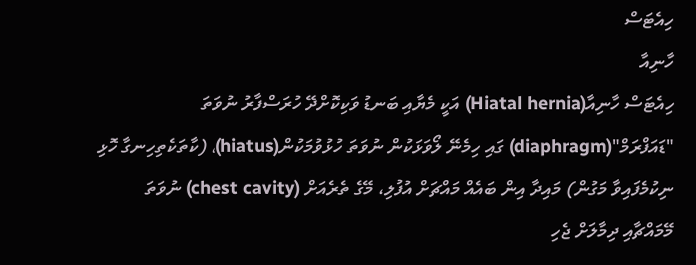ހިއެޓަސް
ހާނިއާ
ހިއެޓަސް ހާނިއާ(Hiatal hernia) އަކީ މެޔާއި ބަނޑު ވަކިކޮށްދޭ ހުރަސްފާރު ނުވަތަ "ޑައަފްރަމް"(diaphragm) ގައި ހިމެނޭ ލޯވަޅަކުން ނުވަތަ ހުޅުވުމަކުން(hiatus)، (ކާތަކެތިހިނގާ ހޮޅި ނިކުމެފައިވާ މަގުން) މައިދާ އިން ބައެއް މައްޗަށް އުފުލި، މޭގެ ތެރެއަށް (chest cavity) ނުވަތަ މޭމައްޗާއި ދިމާލަށް ޖެހި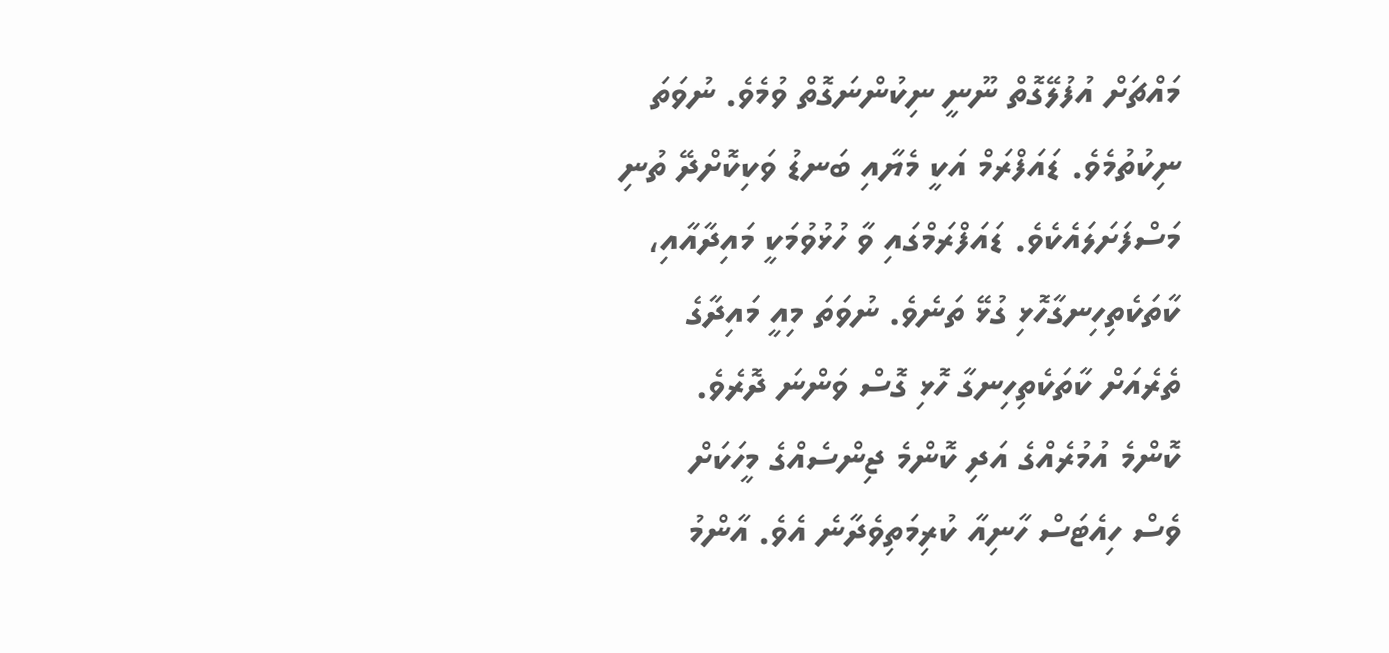މައްޗަށް އުފުލޭގޮތް ނޫނީ ނިކުންނަގޮތް ވުމެވެ. ނުވަތަ ނިކުތުމެވެ. ޑައަފްރަމް އަކީ މެޔާއި ބަނޑު ވަކިކޮށްދޭ ތުނި މަސްފަށަލައެކެވެ. ޑައަފްރަމްގައި ވާ ހުޅުވުމަކީ މައިދާއާއި، ކާތަކެތިހިނގާހޮޅި ގުޅޭ ތަނެވެ. ނުވަތަ މިއީ މައިދާގެ ތެރެއަށް ކާތަކެތިހިނގާ ހޮޅި ގޮސް ވަންނަ ދޮރެވެ.
ކޮންމެ އުމުރެއްގެ އަދި ކޮންމެ ޖިންސެއްގެ މީހަކަށް
ވެސް ހިއެޓަސް ހާނިއާ ކުރިމަތިވެދާނެ އެވެ. އާންމު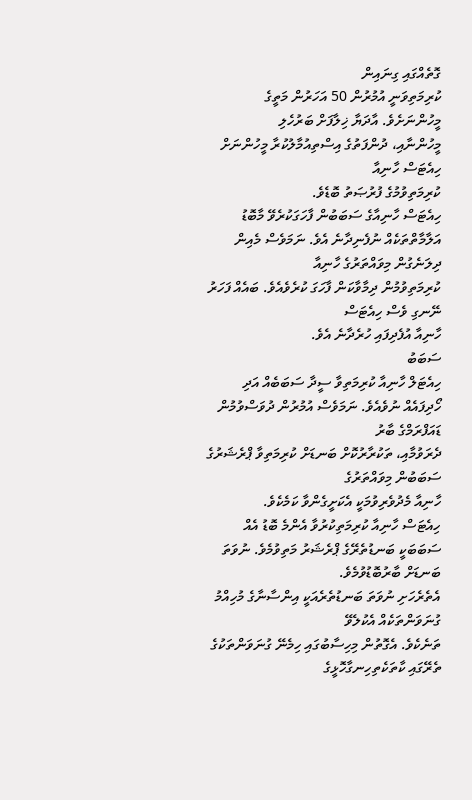ގޮތެއްގައި ގިނައިން
ކުރިމަތިވަނީ އުމުރުން 50 އަހަރުން މަތީގެ މީހުންނަށެވެ. އާދަޔާ ޚިލާފަށް ބަރުހެލި
މީހުންނާއި، ދުންފަތުގެ އިސްތިއުމާލުކުރާ މީހުންނަށް ހިއެޓަސް ހާނިއާ
ކުރިމަތިވުމުގެ ފުރުޞަތު ބޮޑެވެ.
ހިއެޓަސް ހާނިއާގެ ސަބަބުން ފާހަގަކުރެވޭ މާބޮޑު
އަލާމާތްތަކެއް ނުފެނިދާނެ އެވެ. ނަމަވެސް މެއިން ދިލަނެގުން މިވައްތަރުގެ ހާނިއާ
ކުރިމަތިވުމުން ދިމާވާކަން ފާހަގަ ކުރެވެއެވެ. ބައެއް ފަހަރު ނޭނގި ވެސް ހިއެޓަސް
ހާނިއާ އުފެދިފައި ހުރެދާނެ އެވެ.
ސަބަބު
ހިއެޓަލް ހާނިއާ ކުރިމަތިވާ ސީދާ ސަބަބެއް އަދި
ހޯދިފައެއް ނުވެއެވެ. ނަމަވެސް އުމުރުން ދުވަސްވުމުން ޑައަފްރަމްގެ ބާރު
ދެރަވުމާއި، ތަކުރާރުކޮށް ބަނޑަށް ކުރިމަތިވާ ޕްރެޝަރުގެ ސަބަބުން މިވައްތަރުގެ
ހާނިއާ މެދުވެރިވުމަކީ އެކަށީގެންވާ ކަމެކެވެ.
ހިއެޓަސް ހާނިއާ ކުރިމަތިކުރުވާ އެންމެ ބޮޑު އެއް
ސަބަބަކީ ބަނޑުތެރޭގެ ޕްރެޝަރު މަތިވުމެވެ. ނުވަތަ ބަނޑަށް ބާރުބޮޑުވުމެވެ.
އެތެރެހަށި ނުވަތަ ބަނޑުތެރެއަކީ އިންސާނާގެ މުހިއްމު ގުނަވަންތަކެއް އެކުލެވޭ
ތަނެކެވެ. އެގޮތުން މިހިސާބުގައި ހިމެނޭ ގުނަވަންތަކުގެ ތެރޭގައި ކާތަކެތިހިނގާހޮޅީގެ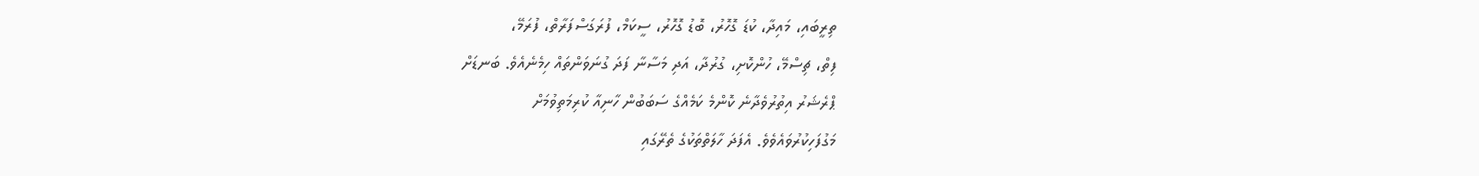ތިރީބައި، މައިދާ، ކުޑަ ގޮހޮރު، ބޮޑު ގޮހޮރު، ސީކަމް، ފުރަގަސްފަރާތް، ފުރަމޭ،
ފިތް، ޗިސްމޭ، ހުންކޮށި، ގުރުދާ، އަދި މަސާނާ ފަދަ ގުނަވަންތައް ހިމެނެއެވެ. ބަނޑަށް
ޕްރެޝަރު އިތުރުވެދާނެ ކޮންމެ ކަމެއްގެ ސަބަބުން ހާނިއާ ކުރިމަތިވުމަށް
މަގުފަހިކުރުވައެވެވެ. އެފަދަ ހާލަތްތަކުގެ ތެރޭގައި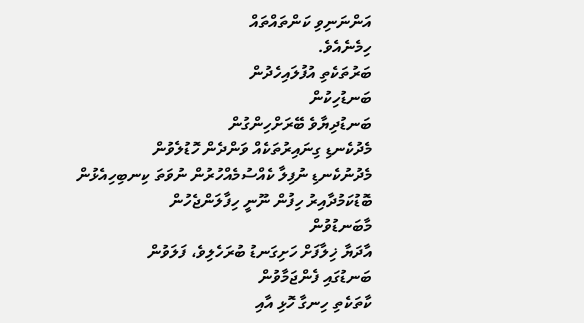އަންނަނިވި ކަންތައްތައް
ހިމެނެއެވެ.
ބަރުތަކެތި އުފުލައިހެދުން
ބަނޑުހިކުން
ބަނޑުދިޔާވެ ބޭރަށްހިންގުން
މެދުކެނޑި ގިނައިރުތަކެއް ވަންދެން ހޮޑުލެވުން
މެދުނުކެނޑި ނުފިލާ ކެއްސުމެއްހުރުން ނުވަތަ ކިނބިހިއެޅުން
ބޮޑުކަމުދާއިރު ހިފުން ނޫނީ ހިފާލަންޖެހުން
މާބަނޑުވުން
އާދަޔާ ޚިލާފަށް ހަށިގަނޑު ބުރަހެލިވެ، ފަލަވުން
ބަނޑުގައި ފެންޖަމާވުން
ކާތަކެތި ހިނގާ ހޮޅި އާއި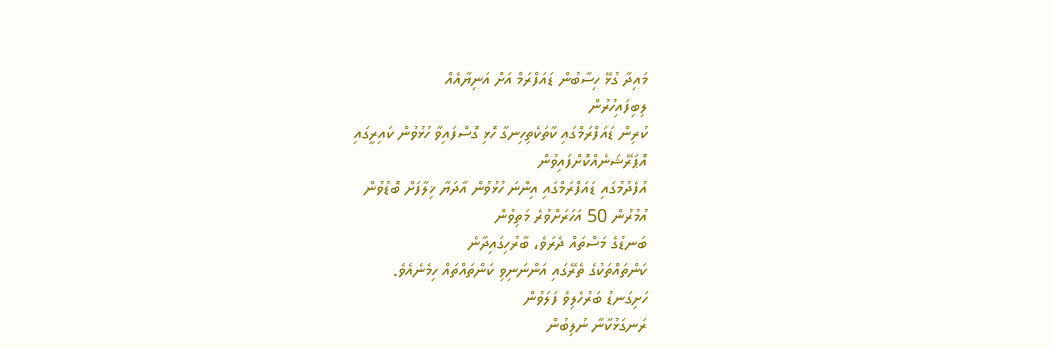މައިދާ ގުޅޭ ހިސާބުން ޑައަފްރަމް އަށް އަނިޔާއެއް
ލިބިފައިހުރުން
ކުރިން ޑައަފްރަމްގައި ކާތަކެތިހިނގާ ހޮޅި ގޮސްފައިވާ ހުޅުވުން ކައިރީގައި
އޮޕަރޭޝަނެއްކޮށްފައިވުން
އުފެދުމުގައި ޑައަފްރަމްގައި އިންނަ ހުޅުވުން އާދަޔާ ޚިލާފަށް ބޮޑުވުން
އުމުރުން 50 އަހަރަށްވުރެ މަތިވުން
ބަނޑުގެ މަސްތައް ދެރަވެ، ބާރުހިގައިދާނެ
ކަންތައްތަކުގެ ތެރޭގައި އަންނަނިވި ކަންތައްތައް ހިމެނެއެވެ.
ހަށިގަނޑު ބަރުހެލިވެ ފަލަވުން
ރަނގަޅުކާނާ ނުލިބުން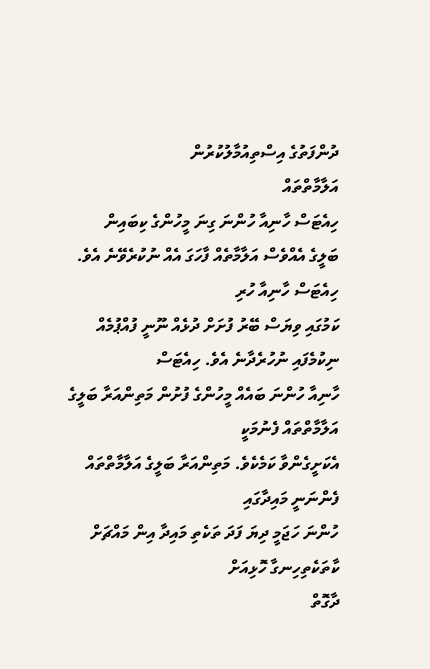ދުންފަތުގެ އިސްތިއުމާލުކުރުން
އަލާމާތްތައް
ހިއެޓަސް ހާނިއާ ހުންނަ ގިނަ މީހުންގެ ކިބައިން
ބަލީގެ އެއްވެސް އަލާމާތެއް ފާހަގަ އެއް ނުކުރެވޭނެ އެވެ. ހިއެޓަސް ހާނިއާ ހުރި
ކަމުގައި ވިޔަސް ބޭރު ފުށަށް ދުޅެއް ނޫނީ ފުއްޕުމެއް ނިކުމެފައި ނުހުރެދާނެ އެވެ. ހިއެޓަސް
ހާނިއާ ހުންނަ ބައެއް މީހުންގެ ފުށުން މަތިންއަރާ ބަލީގެ އަލާމާތްތައް ފެނުމަކީ
އެކަށީގެންވާ ކަމެކެވެ. މަތިންއަރާ ބަލީގެ އަލާމާތްތައް ފެންނަނީ މައިދާގައި
ހުންނަ ހަޖަމީ ދިޔަ ފަދަ ތަކެތި މައިދާ އިން މައްޗަށް ކާތަކެތިހިނގާ ހޮޅިއަށް
ދާގޮތް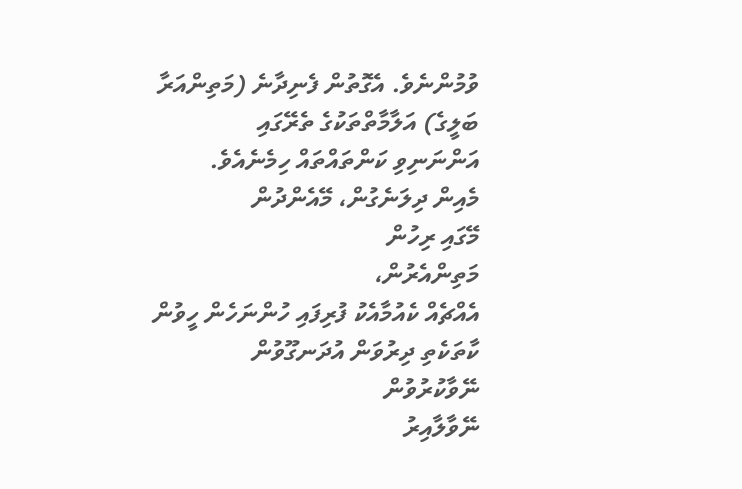ވުމުންނެވެ. އެގޮތުން ފެނިދާނެ (މަތިންއަރާ ބަލީގެ) އަލާމާތްތަކުގެ ތެރޭގައި
އަންނަނިވި ކަންތައްތައް ހިމެނެއެވެ.
މެއިން ދިލަނެގުން، މޭއެންދުން
މޭގައި ރިހުން
މަތިންއެރުން،
އެއްޗެއް ކެއުމާއެކު ފުރިފައި ހުންނަހެން ހީވުން
ކާތަކެތި ދިރުވަން އުދަނގޫވުން
ނޭވާކުރުވުން
ނޭވާލާއިރު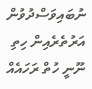ނުބައިވަސްދުވުން
އަރުތެރެއިން ހިތި ނޫނީ ހުތް ރަހައެއް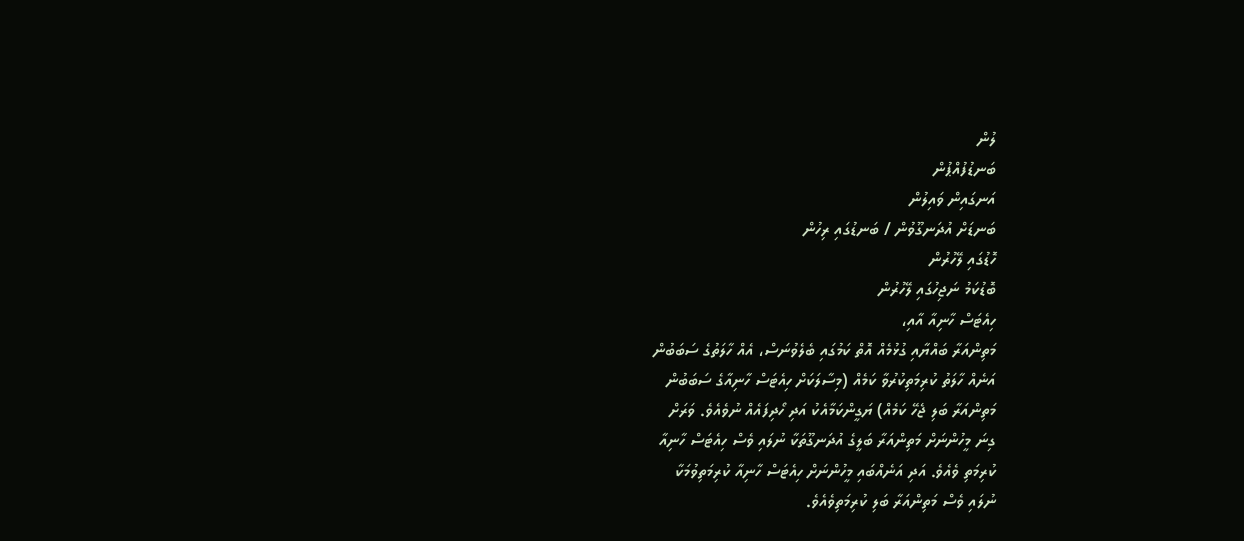ލުން
ބަނޑުފުއްޕުން
އަނގައިން ވައިލުން
ބަނޑަށް އުދަނގޫވުން / ބަނޑުގައި ރިހުން
ހޮޑުގައި ލޭހުރުން
ބޮޑުކަމު ނަޖިހުގައި ލޭހުރުން
ހިއެޓަސް ހާނިއާ އާއި،
މަތިންއަރާ ބައްޔާއި ގުޅުމެއް އޮތް ކަމުގައި ބެލެވުނަސް، އެއް ހާލަތުގެ ސަބަބުން
އަނެއް ހާލަތު ކުރިމަތިކުރުވާ ކަމެއް (މިސާލަކަށް ހިއެޓަސް ހާނިއާގެ ސަބަބުން
މަތިންއަރާ ބަލި ޖެހޭ ކަމެއް) ޔަގީންކަމާއެކު އަދި ހޯދިފައެއް ނުވެއެވެ. ވަރަށް
ގިނަ މީހުންނަށް މަތިންއަރާ ބަލީގެ އުދަނގޫތަކާ ނުލައި ވެސް ހިއެޓަސް ހާނިއާ
ކުރިމަތި ވެއެވެ. އަދި އަނެއްބައި މީހުންނަށް ހިއެޓަސް ހާނިއާ ކުރިމަތިވުމަކާ
ނުލައި ވެސް މަތިންއަރާ ބަލި ކުރިމަތިވެއެވެ.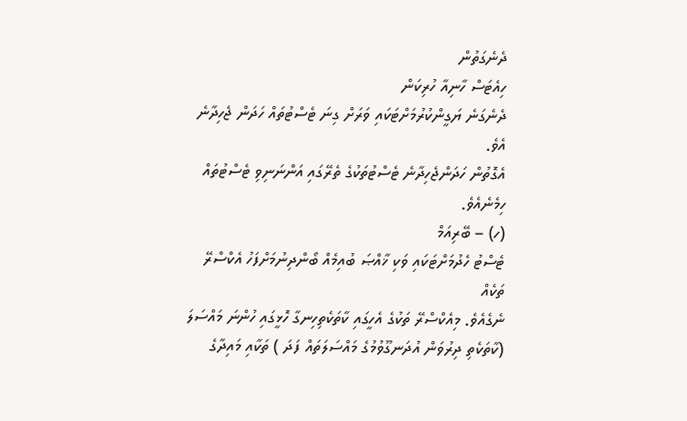ދެނެގަތުން
ހިއެޓަސް ހާނިއާ ހުރިކަން
ދެނެގަނެ ޔަގީންކުރުމަށްޓަކައި ވަރަށް ގިނަ ޓެސްޓުތައް ހަދަން ޖެހިދާނެ އެވެ.
އެގޮތުން ހަދަންޖެހިދާނެ ޓެސްޓުތަކުގެ ތެރޭގައި އަންނަނިވި ޓެސްޓުތައް ހިމެނެއެވެ.
(ހ) – ބޭރިއަމް
ޓެސްޓު ހެދުމަށްޓަކައި ވަކި ޚާއްޞަ ބުއިމެއް ބޯންދިނުމަށްފަހު އެކްސްރޭ ތަކެއް
ނެގެއެވެ. މިއެކްސްރޭ ތަކުގެ އެހީގައި ކާތަކެތިހިނގާ ހޮޅީގައި ހުންނަ މައްސަލަ
(ކާތަކެތި ދިރުވަން އުދަނގޫވުމުގެ މައްސަލަތައް ފަދަ ) ތަކާއި މައިދާގެ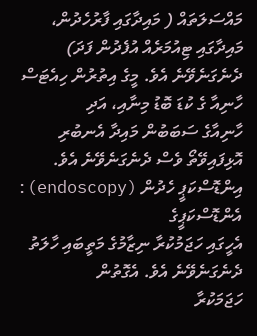މައްސަލަތައް ( މައިދާގައި ފާރުހެދުން، މައިދާގައި ޓިއުމަރެއް އުފެދުން ފަދަ)
ދެނެގަނެވޭނެ އެވެ. މީގެ އިތުރުން ހިއެޓަސް ހާނިއާ ގެ ކުޑަ ބޮޑު މިނާއި، އަދި
ހާނިއާގެ ސަބަބުން މައިދާ އެނބުރި އޮޅިފައިވޭތޯ ވެސް ދެނެގަނެވޭނެ އެވެ.
އިންޑޮސްކަޕީ ހެދުން (endoscopy): އެންޑޮސްކަޕީގެ
އެހީގައި ހަޖަމުކުރާ ނިޒާމުގެ މަތީބައި ހާލަތު ދެނެގަނެވޭނެ އެވެ. އެގޮތުން
ހަޖަމަކުރާ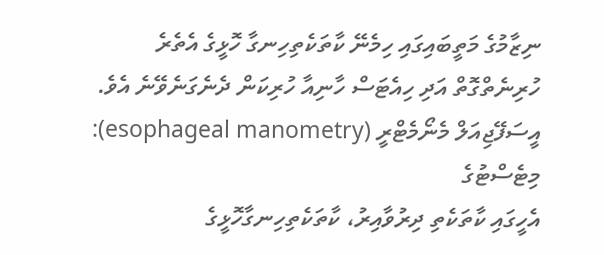ނިޒާމުގެ މަތީބައިގައި ހިމެނޭ ކާތަކެތިހިނގާ ހޮޅީގެ އެތެރެ
ހުރިނެތްގޮތް އަދި ހިއެޓަސް ހާނިއާ ހުރިކަން ދެނެގަނެވޭނެ އެވެ.
އީސަފޭޖިއަލް މެނޯމެޓްރީ (esophageal manometry): މިޓެސްޓުގެ
އެހީގައި ކާތަކެތި ދިރުވާއިރު، ކާތަކެތިހިނގާހޮޅީގެ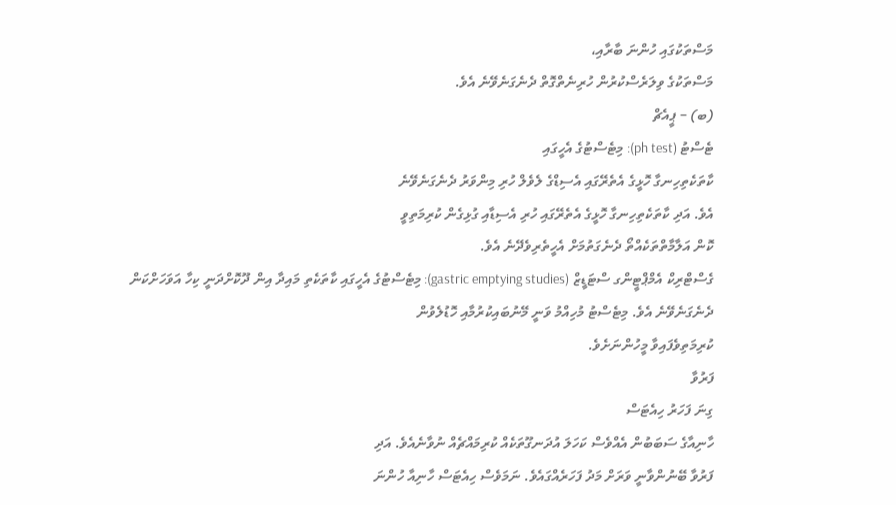މަސްތަކުގައި ހުންނަ ބާރާއި،
މަސްތަކުގެ ވިލަރެސްކުރުން ހުރިނެތްގޮތް ދެނެގަނެވޭނެ އެވެ.
(ބ) – ޕީއެޗް
ޓެސްޓު (ph test): މިޓެސްޓުގެ އެހީގައި
ކާތަކެތިހިނގާ ހޮޅީގެ އެތެރޭގައި އެސިޑްގެ ލެވެލް ހުރި މިންވަރު ދެނެގަނެވޭނެ
އެވެ. އަދި ކާތަކެތިހިނގާ ހޮޅީގެ އެތެރޭގައި ހުރި އެސިޑާއި ގުޅިގެން ކުރިމަތިވީ
ކޮން އަލާމާތްތަކެއްތޯ ދެނެގަތުމަށް އެހީތެރިވެދޭނެ އެވެ.
ގެސްޓްރިކް އެމްޕްޓީންގ ސްޓަޑީޒް (gastric emptying studies): މިޓެސްޓުގެ އެހީގައި ކާތަކެތި މައިދާ އިން ދޫކޮށްދަނީ ކިހާ އަވަހަށްކަން
ދެނެގަނެވޭނެ އެވެ. މިޓެސްޓު މުހިއްމު ވަނީ މޭނުބައިކުރުމާއި ހޮޑުލެވުން
ކުރިމަތިވެފައިވާ މީހުންނަށެވެ.
ފަރުވާ
ގިނަ ފަހަރު ހިއެޓަސް
ހާނިއާގެ ސަބަބުން އެއްވެސް ކަހަލަ އުދަނގޫތަކެއް ކުރިމައްޗެއް ނުވާނެއެވެ. އަދި
ފަރުވާ ބޭނުންވާނީ ވަރަށް މަދު ފަހަރެއްގައެވެ. ނަމަވެސް ހިއެޓަސް ހާނިއާ ހުންނަ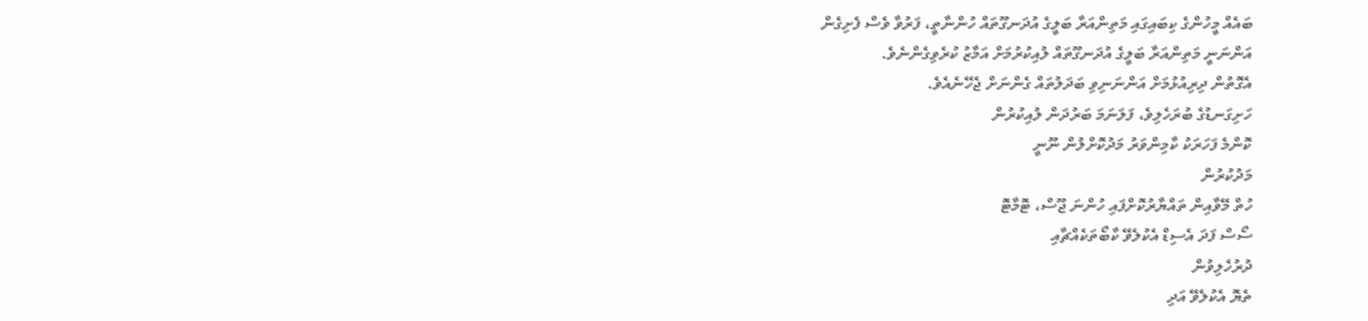ބައެއް މީހުންގެ ކިބައިގައި މަތިންއަރާ ބަލީގެ އުދަނގޫތައް ހުންނާތީ، ފަރުވާ ވެސް ފެށިގެން
އަންނަނީ މަތިންއަރާ ބަލީގެ އުދަނގޫތައް ލުއިކުރުމަށް އަމާޒު ކުރެވިގެންނެވެ.
އެގޮތުން ދިރިއުޅުމަށް އަންނަނިވި ބަދަލުތައް ގެންނަށް ޖެހޭނެއެވެ.
ހަށިގަނޑުގެ ބުރަހެލިވެ، ފަލަނަމަ ބަރުދަން ލުއިކުރުން
ކޮންމެ ފަހަރަކު ކާމިންވަރު މަދުކޮށްލުން ނޫނީ
މަދުކުރުން
ހުތް މޭވާއިން ތައްޔާރުކޮށްފައި ހުންނަ ޖޫސް، ޓޮމާޓޮ
ސޯސް ފަދަ އެސިޑް އެކުލެވޭ ކާބޯތަކެއްޗާއި
ދުރުހެލިވުން
ތެޔޮ އެކުލެވޭ އަދި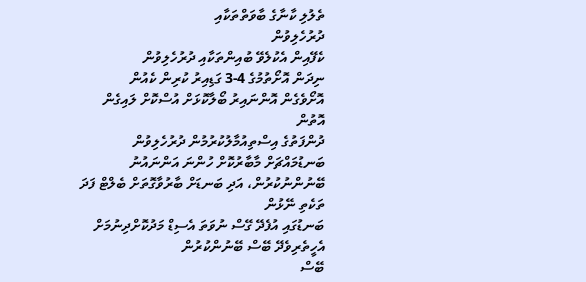ތެލުލި ކާނާގެ ބާވަތްތަކާއި
ދުރުހެލިވުން
ކެފޭއިން އެކުލެވޭ ބުއިންތަކާއި ދުރުހެލިވުން
ނިދަން އޮށޯތުމުގެ 4-3 ގަޑިއިރު ކުރިން ކެއުން
އޮށޯވެގެން އޮންނައިރު ބޯލާކޮޅަށް އުސްކޮށް ލައިގެން
އޮތުން
ދުންފަތުގެ އިސްތިއުމާލުކުރުމުން ދުރުހެލިވުން
ބަނޑުމައްޗަށް މާބާރުކޮށް ހުންނަ އަންނައުނު
ބޭނުންނުކުރުން، އަދި ބަނޑަށް ބާރުވާގޮތަށް ބެލްޓް ފަދަ ތަކެތި ނޭޅުން
ބަނޑުގައި އުފެދޭ ގޭސް ނުވަތަ އެސިޑް މަދުކޮށްދިނުމަށް
އެހީތެރިވެދޭ ބޭސް ބޭނުންކުރުން
ބޭސް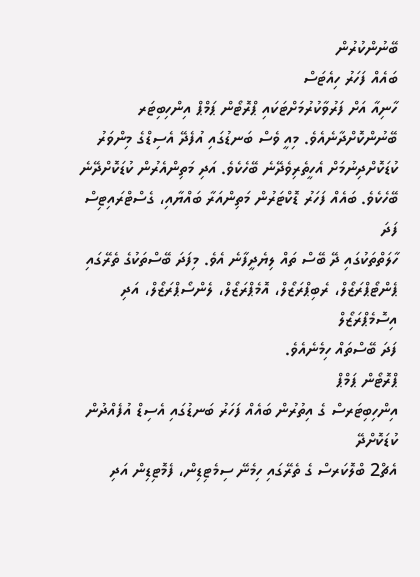ބޭނުންކުރުން
ބައެއް ފަހަރު ހިއެޓަސް
ހާނިއާ އަށް ފަރުވާކުރުމަށްޓަކައި ޕްރޮޓޯން ޕަމްޕް އިންހިބިޓަރ
ބޭނުންކޮށްދާނެއެވެ. މިއީ ވެސް ބަނޑުގައި އުފެދޭ އެސިޑްގެ މިންވަރު
ކުޑަކޮށްދިނުމަށް އެހީތެރިވެދޭނެ ބޭހެކެވެ. އަދި މަތިންއެރުން ކުޑަކޮށްދޭނެ
ބޭހެކެވެ. ބައެއް ފަހަރު ޑޮކްޓަރުން މަތިންއަރާ ބައްޔާއި، ގެސްޓްރައިޓިސް ފަދަ
ހާލަތްތަކުގައި ދޭ ބޭސް ތައް ލިޔެދީފާނެ އެވެ. މިފަދަ ބޭސްތަކުގެ ތެރޭގައި
ޕެންޓޯޕްރަޒޯލް، ރެބިޕްރަޒޯލް، އޮމެޕްރަޒޯލް، ލެންސޯޕްރަޒޯލް، އަދި އިސޮމެޕްރަޒޯލް
ފަދަ ބޭސްތައް ހިމެނެއެވެ.
ޕްރޮޓޯން ޕަމްޕް
އިންހިބިޓަރސް ގެ އިތުރުން ބައެއް ފަހަރު ބަނޑުގައި އެސިޑް އުފެއްދުން ކުޑަކޮށްދޭ
އެޗް2 ބްލޮކަރސް ގެ ތެރޭގައި ހިމެނޭ ސިމެޓިޑިން، ފެމޮޓިޑިން އަދި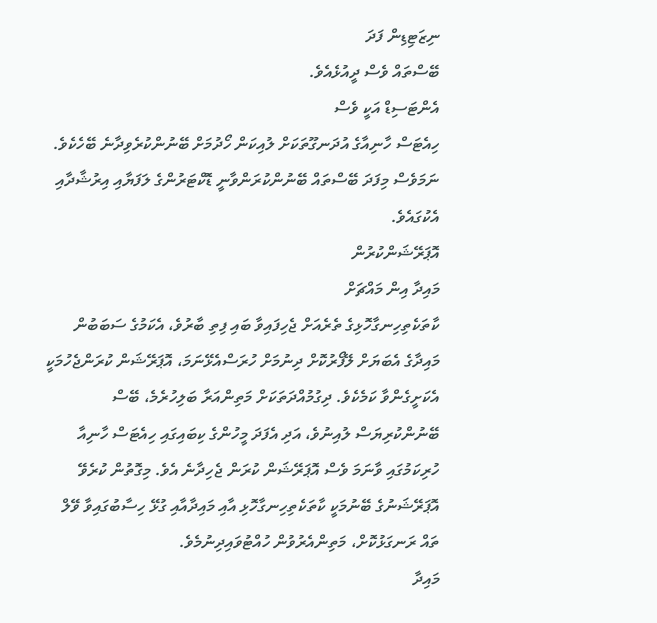ނިޒަޓިޑިން ފަދަ
ބޭސްތައް ވެސް ދީއުޅެއެވެ.
އެންޓަސިޑް އަކީ ވެސް
ހިއެޓަސް ހާނިއާގެ އުދަނގޫތަކަށް ލުއިކަން ހޯދުމަށް ބޭނުންކުރެވިދާނެ ބޭހެކެވެ.
ނަމަވެސް މިފަދަ ބޭސްތައް ބޭނުންކުރަންވާނީ ޑޮކްޓަރުންގެ ލަފަޔާއި އިރުޝާދާއި
އެކުގައެވެ.
އޮޕަރޭޝަންކުރުން
މައިދާ އިން މައްޗަށް
ކާތަކެތިހިނގާހޮޅިގެ ތެރެއަށް ޖެހިފައިވާ ބައި ފިތި ބާރުވެ، އެކަމުގެ ސަބަބުން
މައިދާގެ އެބަޔަށް ލޭފޯރުކޮށް ދިނުމަށް ހުރަސްއެޅޭނަމަ، އޮޕަރޭޝަން ކުރަންޖެހުމަކީ
އެކަށީގެންވާ ކަމެކެވެ. ދިގުމުއްދަތަކަށް މަތިންއަރާ ބަލިހުރެމެ، ބޭސް
ބޭނުންކުރިޔަސް ލުއިނުވެ، އަދި އެފަދަ މީހުންގެ ކިބައިގައި ހިއެޓަސް ހާނިއާ
ހުރިކަމުގައި ވާނަމަ ވެސް އޮޕަރޭޝަން ކުރަން ޖެހިދާނެ އެވެ. މިގޮތުން ކުރެވޭ
އޮޕަރޭޝަނުގެ ބޭނުމަކީ ކާތަކެތިހިނގާހޮޅި އާއި މައިދާއާއި ގުޅޭ ހިސާބުގައިވާ ވޭލް
ތައް ރަނގަޅުކޮށް، މަތިންއެރުވުން ހުއްޓުވައިދިނުމެވެ.
މައިދާ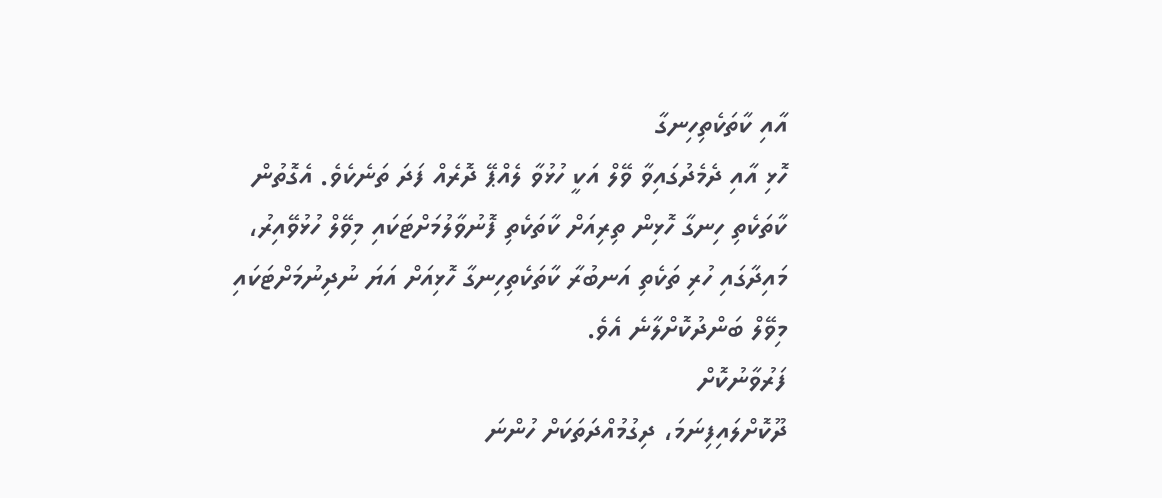އާއި ކާތަކެތިހިނގާ
ހޮޅި އާއި ދެމެދުގައިވާ ވޭލް އަކީ ހުޅުވާ ލެއްޕޭ ދޮރެއް ފަދަ ތަނެކެވެ. އެގޮތުން
ކާތަކެތި ހިނގާ ހޮޅިން ތިރިއަށް ކާތަކެތި ފޮނުވާލުމަށްޓަކައި މިވޭލް ހުޅުވޭއިރު،
މައިދާގައި ހުރި ތަކެތި އަނބުރާ ކާތަކެތިހިނގާ ހޮޅިއަށް އަޔަ ނުދިނުމަށްޓަކައި
މިވޭލް ބަންދުކޮށްލާނެ އެވެ.
ފަރުވާނުކޮށް
ދޫކޮށްލައިފިނަމަ، ދިގުމުއްދަތަކަށް ހުންނަ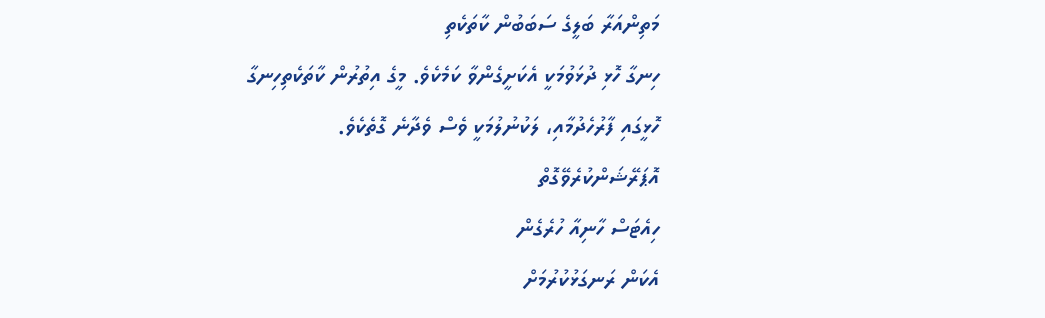މަތިންއަރާ ބަލީގެ ސަބަބުން ކާތަކެތި
ހިނގާ ހޮޅި ދުޅަވުމަކީ އެކަށީގެންވާ ކަމެކެވެ. މީގެ އިތުރުން ކާތަކެތިހިނގާ
ހޮޅީގައި ފާރުހެދުމާއި، ލަކުނުލުމަކީ ވެސް ވެދާނެ ގޮތެކެވެ.
އޮޕަރޭޝަންކުރެވޭގޮތް
ހިއެޓަސް ހާނިއާ ހުރެގެން
އެކަން ރަނގަޅުކުރުމަށް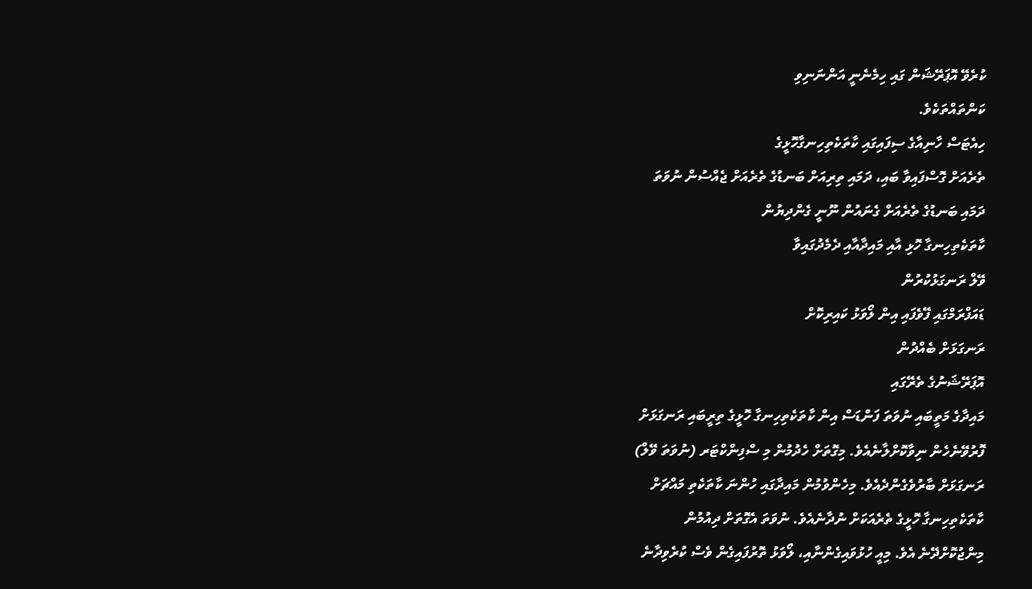ކުރެވޭ އޮޕަރޭޝަން ގައި ހިމެނެނީ އަންނަނިވި
ކަންތައްތަކެވެ.
ހިއެޓަސް ހާނިއާގެ ސިފައިގައި ކާތަކެތިހިނގާހޮޅީގެ
ތެރެއަށް ގޮސްފައިވާ ބައި، ދަމައި ތިރިއަށް ބަނޑުގެ ތެރެއަށް ޖެއްސުން ނުވަތަ
ދަމައި ބަނޑުގެ ތެރެއަށް ގެނައުން ނޫނީ ގެންދިޔުން
ކާތަކެތިހިނގާ ހޮޅި އާއި މައިދާއާއި ދެމެދުގައިވާ
ވޭލް ރަނގަޅުކުރުން
ޑައަފްރަމްގައި ފޭވެފައި އިން ލޯވަޅު ކައިރިކޮށް
ރަނގަޅަށް ބެއްދުން
އޮޕަރޭޝަނުގެ ތެރޭގައި
މައިދާގެ މަތީބައި ނުވަތަ ފަންޑަސް އިން ކާތަކެތިހިނގާ ހޮޅީގެ ތިރީބައި ރަނގަޅަށް
ފޮރުވޭނެހެން ނިވާކޮށްލާނެއެވެ. މިގޮތަށް ހެދުމުން މި ސްފިންކްޓަރ (ނުވަތަ ވޭލް)
ރަނގަޅަށް ބާރުވެގެންދެއެވެ. މިހެންވުމުން މައިދާގައި ހުންނަ ކާތަކެތި މައްޗަށް
ކާތަކެތިހިނގާ ހޮޅީގެ ތެރެއަކަށް ނުދާނެއެވެ. ނުވަތަ އެގޮތަށް ދިއުމުން
މިންޖުކޮށްދޭނެ އެވެ. މިއީ ހުޅުވައިގެންނާއި، ލޯވަޅު ތޮރުފައިގެން ވެސް ކުރެވިދާނެ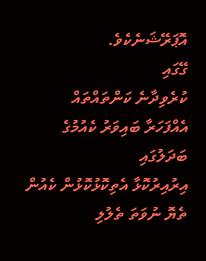އޮޕަރޭޝަނެކެވެ.
ގޭގައި
ކުރެވިދާނެ ކަންތައްތައް
އެއްފަހަރާ ބައިވަރު ކެއުމުގެ ބަދަލުގައި
އިރުއިރުކޮޅާ އެތިކޮޅުކޮޅުން ކެއުން
ތެޔޮ ނުވަތަ ތެލުލި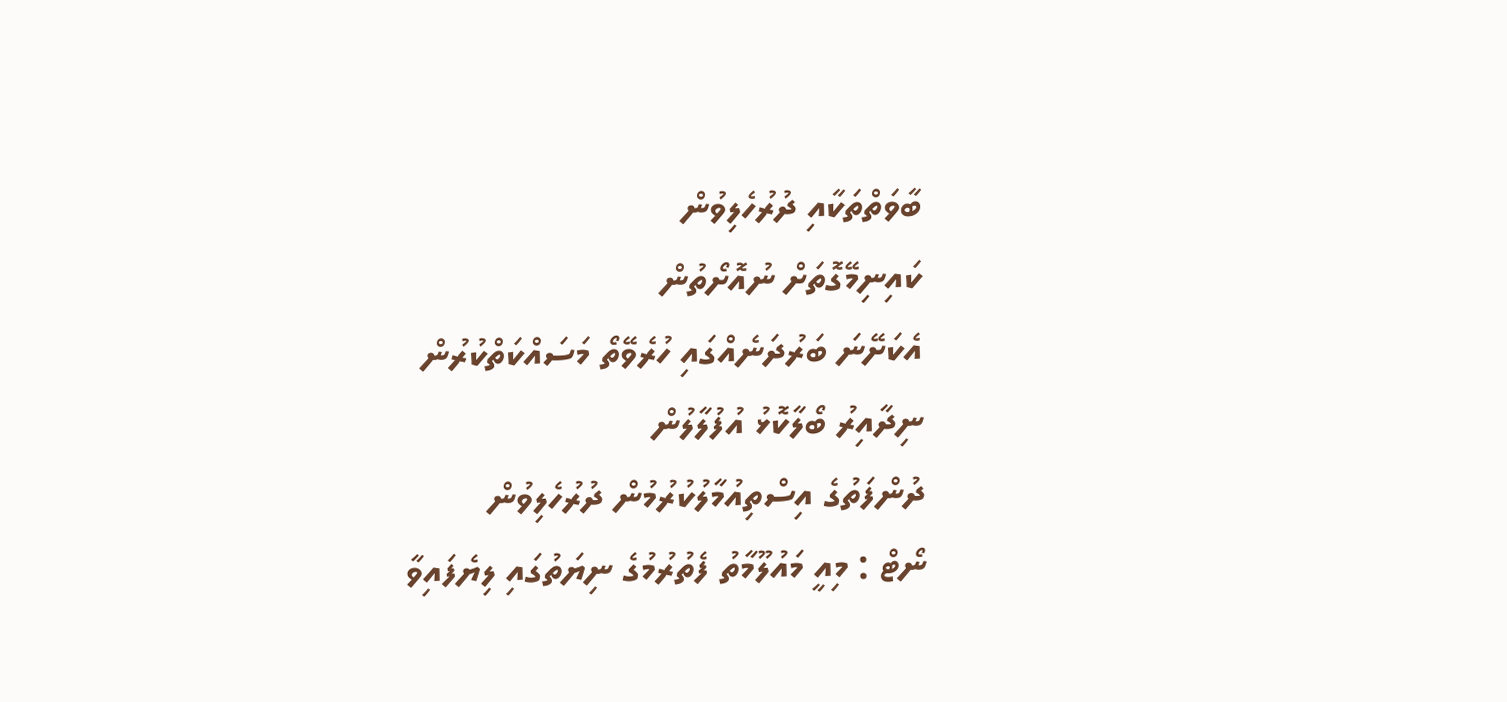ބާވަތްތަކާއި ދުރުހެލިވުން
ކައިނިމޭގޮތަށް ނުއޮށޯތުން
އެކަށޭނަ ބަރުދަނެއްގައި ހުރެވޭތޯ މަސައްކަތްކުރުން
ނިދާއިރު ބޯލާކޮޅު އުފުލާލުން
ދުންފަތުގެ އިސްތިއުމާލުކުރުމުން ދުރުހެލިވުން
ނޯޓް : މިއީ މައުލޫމާތު ފެތުރުމުގެ ނިޔަތުގައި ލިޔެފައިވާ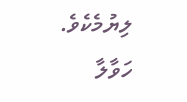ލިޔުމެކެވެ.
ހަވާލާ